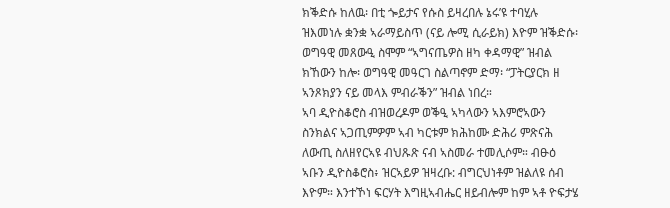ክቕድሱ ከለዉ፡ በቲ ጐይታና የሱስ ይዛረበሉ ኔሩ’ዩ ተባሂሉ ዝእመነሉ ቋንቋ ኣራማይስጥ (ናይ ሎሚ ሲራይክ) እዮም ዝቕድሱ፡ ወግዓዊ መጸውዒ ስሞም “ኣግናጤዎስ ዘካ ቀዳማዊ” ዝብል ክኸውን ከሎ፡ ወግዓዊ መዓርገ ስልጣኖም ድማ፡ “ፓትርያርክ ዘ ኣንጾክያን ናይ መላእ ምብራቕን” ዝብል ነበረ።
ኣባ ዲዮስቆሮስ ብዝወረዶም ወቕዒ ኣካላውን ኣእምሮኣውን ስንክልና ኣጋጢምዎም ኣብ ካርቱም ክሕከሙ ድሕሪ ምጽናሕ ለውጢ ስለዘየርኣዩ ብህጹጽ ናብ ኣስመራ ተመሊሶም። ብፁዕ ኣቡን ዲዮስቆሮስ፥ ዝርኣይዎ ዝዛረቡ: ብግርህነቶም ዝልለዩ ሰብ እዮም። እንተኾነ ፍርሃት እግዚኣብሔር ዘይብሎም ከም ኣቶ ዮፍታሄ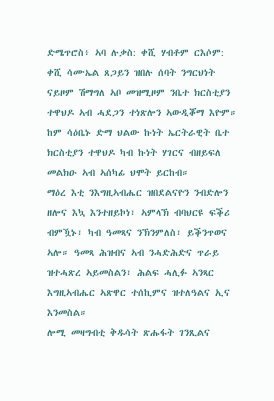ድሜጥሮስ፥ ኣባ ሉቃስ: ቀሺ ሃብቶም ርእሶም: ቀሺ ሳሙኤል ጸጋይን ዝበሉ ሰባት ንግርህነት ናይዞም ሽማግለ ኣቦ መዝሚዞም ንቤተ ክርስቲያን ተዋህዶ ኣብ ሓደጋን ተነጽሎን ኣውዲቖማ እዮም። ከም ሳዕቤኑ ድማ ህልው ኩነት ኤርትራዊት ቤተ ክርስቲያን ተዋህዶ ካብ ኩነት ሃገርና ብዘይፍለ መልክዑ ኣብ ኣሰካፊ ህሞት ይርከብ።
ማዕረ እቲ ንእግዚኣብሔር ዝበደልናዮን ንብድሎን ዘሎና እኳ እንተዘይኮነ፣ ኣምላኽ ብባህርዩ ፍቕሪ ብምዃኑ፣ ካብ ዓመጻና ንኽንምለስ፣ ይቕንጥወና ኣሎ። ዓመጻ ሕዝብና ኣብ ንሓድሕድና ጥራይ ዝተሓጽረ ኣይመስልን፣ ሕልፍ ሓሊፉ ኣንጻር እግዚኣብሔር ኣጽዋር ተሰኪምና ዝተለዓልና ኢና እንመስል።
ሎሚ መዛግብቲ ቅዱሳት ጽሑፋት ገንጺልና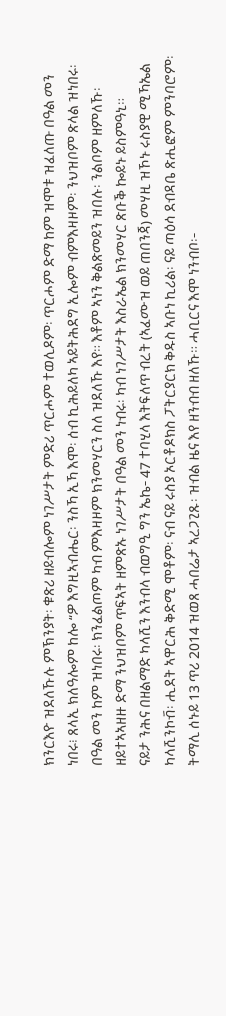ክንርእዮ ዝደለኹሉ ምኽንያት፡ ቁጽሪ ዘይብሎም ነገሥታት ምድሪ ጥርሖም ተወሊዶም፡ ጥርሖም ድማ ከም ዝሞቱ ዝፈለጡ በዓል መን ነበሩ፧ ጸላኢ ክለዓሎም ከሎ “ዎ እግዚኣብሔር፡ ንስኻ ኢኻ እሞ፡ ሰብ ኪሕይለካ ኣይትሕደግ ኢሎም ብምእዛዞም፡ ንህዝቦም ጽላል ዝነበሩ፡ በዓል መን ከም ዝነበሩ፡ ክንፈልጦም ካብ ምእዛዞም ክንመሃርን ስለ ዝደለኹ እየ። እቶም ኣነን ቅልጽመይን ዝበሉ፡ ንልቦም ዘምለኹ፡ ዘይተኣኣዘዙ ድማ ንህዝቦም ጥፍኣት ዘምጽኡ ነገሥታት በዓል መን ነብሩ፡ ካብ ነገሥታት እስራኤል ክንመሃር ጽቡቕ ኰይኑ ይስምዓኒ።
ናይታ ንሕና በዘልማድ ካላሺን እንብላ ብወግዒ ግን ኤኬ- 47 ተባሂላ እትፍለጥ ብረት (ኣፈሙዝ ወይ ጠበንጃ) መሃዚ ዝኾኑ ሩስያዊ ሚኻኤል ካላሺንኮቭ፡ ሒደት ኣዋርሕ ቅድሚ ሞቶም፡ ናብ ናይ ሩስያ ኦርቶዶክስ ፓትርያርክ ቅዱስ ኣቡነ ኪሪል፡ ናይ ጣዕሳ ደብዳቤ ጽሒፎም ምንባሮም፡ ትማሊ ሰኑይ 13 ጥሪ 2014 ዝወጸ ሓበሬታ ኣረጋጊጹ፡ ዝብል ዜና እየ ዘንብብ ዘለኹ። ሓቢርና እሞ ነንብቦ፡-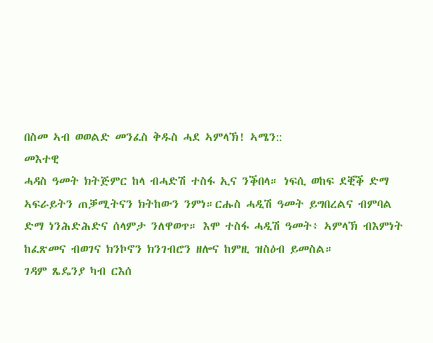በስመ ኣብ ወወልድ መንፈስ ቅዱስ ሓደ ኣምላኽ! ኣሜን::
መእተዊ
ሓዳስ ዓመት ክትጅምር ከላ ብሓድሽ ተስፋ ኢና ንቕበላ። ነፍሲ ወከፍ ደቒቕ ድማ ኣፍራይትን ጠቓሚትናን ክትከውን ንምነ።ርሑስ ሓዲሽ ዓመት ይግበረልና ብምባል ድማ ነንሕድሕድና ሰላምታ ንለዋወጥ። እሞ ተስፋ ሓዲሽ ዓመት፥ ኣምላኽ ብእምነት ከፈጽመና ብወገና ክንኮኖን ክንገብሮን ዘሎና ከምዚ ዝስዕብ ይመስል።
ገዳም ጼዴንያ ካብ ርእሰ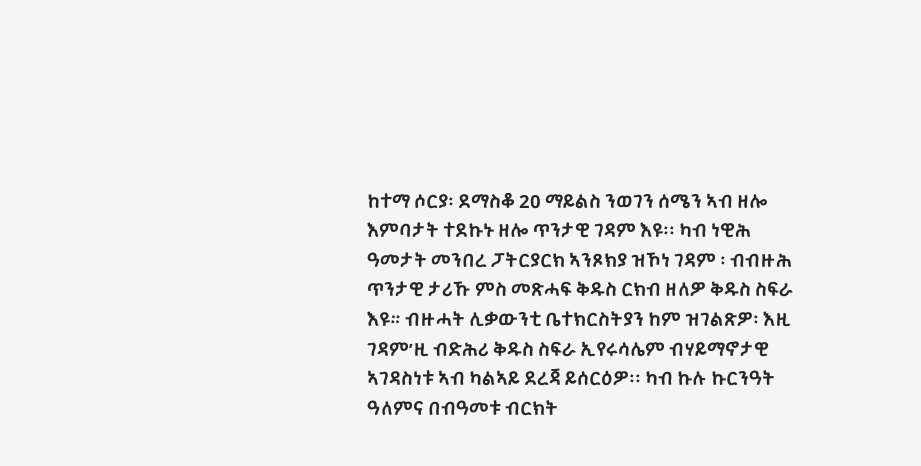ከተማ ሶርያ፡ ደማስቆ 20 ማይልስ ንወገን ሰሜን ኣብ ዘሎ እምባታት ተደኩኑ ዘሎ ጥንታዊ ገዳም እዩ፡፡ ካብ ነዊሕ ዓመታት መንበረ ፓትርያርክ ኣንጾክያ ዝኾነ ገዳም ፡ ብብዙሕ ጥንታዊ ታሪኹ ምስ መጽሓፍ ቅዱስ ርክብ ዘለዎ ቅዱስ ስፍራ እዩ። ብዙሓት ሊቃውንቲ ቤተክርስትያን ከም ዝገልጽዎ፡ እዚ ገዳም’ዚ ብድሕሪ ቅዱስ ስፍራ ኢየሩሳሌም ብሃይማኖታዊ ኣገዳስነቱ ኣብ ካልኣይ ደረጃ ይሰርዕዎ፡፡ ካብ ኩሉ ኩርንዓት ዓለምና በብዓመቱ ብርክት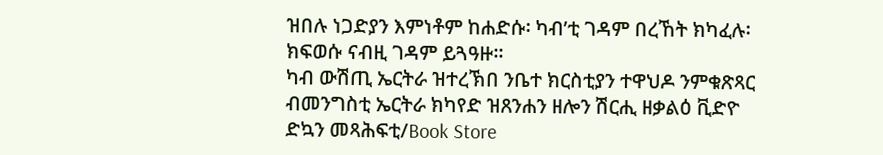ዝበሉ ነጋድያን እምነቶም ከሐድሱ፡ ካብ’ቲ ገዳም በረኸት ክካፈሉ፡ ክፍወሱ ናብዚ ገዳም ይጓዓዙ፡፡
ካብ ውሽጢ ኤርትራ ዝተረኽበ ንቤተ ክርስቲያን ተዋህዶ ንምቁጽጻር ብመንግስቲ ኤርትራ ክካየድ ዝጸንሐን ዘሎን ሽርሒ ዘቃልዕ ቪድዮ
ድኳን መጻሕፍቲ/Book Store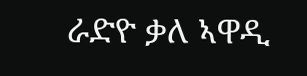ራድዮ ቃለ ኣዋዲ